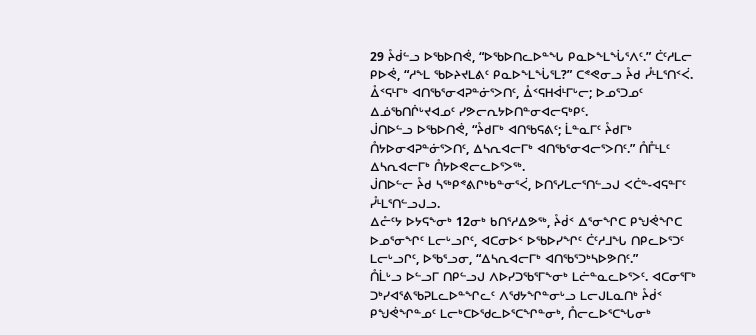29 ᔧᑰᓪᓗ ᐅᖃᐅᑎᕚ, “ᐅᖃᐅᑎᓚᐅᓐᖓ ᑭᓇᐅᖕᒪᖔᕐᐱᑦ.” ᑖᑦᓱᒪᓕ ᑭᐅᕚ, “ᓱᖕᒪ ᖃᐅᔨᔪᒪᕕᑦ ᑭᓇᐅᖕᒪᖔᕐᒪ?” ᑕᕝᕙᓂᓗ ᔧᑯ ᓮᒻᒪᕐᑎᑉᐹ.
ᐂᑉᕋᒻᒥᒃ ᐊᑎᖃᕐᓂᐊᕈᓐᓃᕐᐳᑎᑦ, ᐂᑉᕋᕼᐋᒻᒥᒡᓕ; ᐅᓄᕐᑐᓄᑦ ᐃᓅᖃᑎᒌᒡᔪᐊᓄᑦ ᓯᕗᓕᕆᔭᐅᑎᓐᓂᐊᓕᕋᒃᑭᑦ.
ᒎᑎᐅᓪᓗ ᐅᖃᐅᑎᕚ, “ᔧᑯᒥᒃ ᐊᑎᖃᕋᕕᑦ; ᒫᓐᓇᒥᑦ ᔧᑯᒥᒃ ᑍᔭᐅᓂᐊᕈᓐᓃᕐᐳᑎᑦ, ᐃᓴᕆᐊᓕᒥᒃ ᐊᑎᖃᕐᓂᐊᓕᕐᐳᑎᑦ.” ᑍᒤᒻᒪᑦ ᐃᓴᕆᐊᓕᒥᒃ ᑍᔭᐅᕙᓕᓚᐅᕐᐳᖅ.
ᒎᑎᐅᓪᓕ ᔧᑯ ᓴᖅᑭᕝᕕᒋᒃᑲᓐᓂᕐᐹ, ᐅᑎᕐᓯᒪᓕᕐᑎᓪᓗᒍ ᐸᑖᓐ-ᐊᕋᓐᒥᑦ ᓮᒻᒪᕐᑎᓪᓗᒍᓗ.
ᐃᓔᑦᔭ ᐅᔭᕋᖕᓂᒃ 12ᓂᒃ ᑲᑎᕐᓱᐃᕗᖅ, ᔧᑰᑉ ᐃᕐᓂᖏᑕ ᑭᖑᕚᖏᑕ ᐅᓄᕐᓂᖏᑦ ᒪᓕᒡᓗᒋᑦ, ᐊᑕᓂᐅᑉ ᐅᖃᐅᓯᖏᑦ ᑖᑦᓱᒧᖓ ᑎᑭᓚᐅᕐᑐᑦ ᒪᓕᒡᓗᒋᑦ, ᐅᖃᕐᓗᓂ, “ᐃᓴᕆᐊᓕᒥᒃ ᐊᑎᖃᕐᑐᒃᓴᐅᕗᑎᑦ.”
ᑍᒫᒡᓗ ᐅᓪᓗᒥ ᑎᑭᓪᓗᒍ ᐱᐅᓯᑐᖃᕐᒥᖕᓂᒃ ᒪᓖᓐᓇᓚᐅᕐᐳᑦ. ᐊᑕᓂᕐᒥᒃ ᑐᒃᓯᐊᕐᕕᖃᕈᒪᓚᐅᓐᖏᓚᑦ ᐱᖁᔭᖏᓐᓂᒡᓗ ᒪᓕᒍᒪᓇᑎᒃ ᔧᑰᑉ ᑭᖑᕚᖏᓐᓄᑦ ᒪᓕᒃᑕᐅᖁᓚᐅᕐᑕᖏᓐᓂᒃ, ᑍᓕᓚᐅᕐᑕᖓᓂᒃ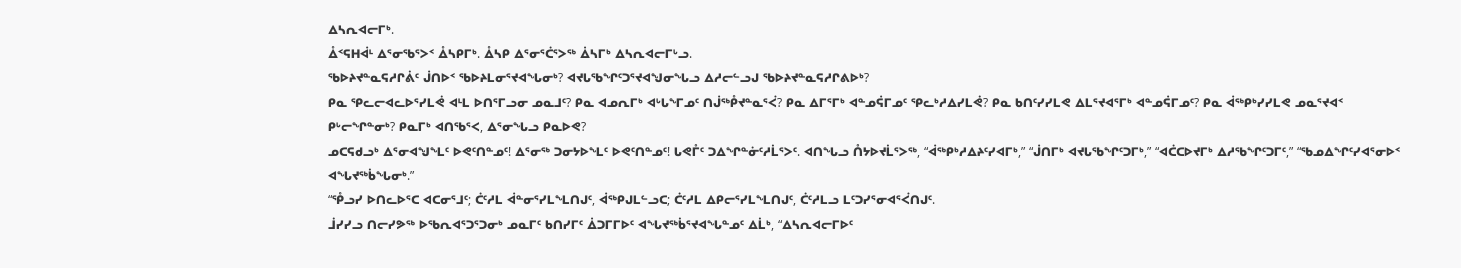ᐃᓴᕆᐊᓕᒥᒃ.
ᐂᑉᕋᕼᐋᒻ ᐃᕐᓂᖃᕐᐳᑉ ᐂᓴᑭᒥᒃ. ᐂᓴᑭ ᐃᕐᓂᕐᑖᕐᐳᖅ ᐄᓴᒥᒃ ᐃᓴᕆᐊᓕᒥᒡᓗ.
ᖃᐅᔨᔪᓐᓇᕋᓱᒋᕖᑦ ᒎᑎᐅᑉ ᖃᐅᔨᒪᓂᕐᔪᐊᖓᓂᒃ? ᐊᔪᒐᖃᖏᑦᑐᕐᔪᐊᖑᓂᖓᓗ ᐃᓱᓕᓪᓗᒍ ᖃᐅᔨᔪᓐᓇᕋᓱᒋᕕᐅᒃ?
ᑭᓇ ᕿᓚᓕᐊᓚᐅᕐᓯᒪᕚ ᐊᒻᒪ ᐅᑎᕐᒥᓗᓂ ᓄᓇᒧᑦ? ᑭᓇ ᐊᓄᕆᒥᒃ ᐊᒡᒐᖕᒥᓄᑦ ᑎᒎᖅᑬᔪᓐᓇᕐᐹ? ᑭᓇ ᐃᒥᕐᒥᒃ ᐊᓐᓄᕌᒥᓄᑦ ᕿᓚᒃᓱᐃᓯᒪᕚ? ᑭᓇ ᑲᑎᑦᓯᓯᒪᕙ ᐃᒪᕐᔪᐊᕐᒥᒃ ᐊᓐᓄᕌᒥᓄᑦ? ᑭᓇ ᐋᖅᑭᒃᓯᓯᒪᕙ ᓄᓇᕐᔪᐊᑉ ᑭᒡᓕᖏᓐᓂᒃ? ᑭᓇᒥᒃ ᐊᑎᖃᕐᐸ, ᐃᕐᓂᖓᓗ ᑭᓇᐅᕙ?
ᓄᑕᕋᑯᓗᒃ ᐃᕐᓂᐊᖑᖕᒪᑦ ᐅᕙᑦᑎᓐᓄᑦ! ᐃᕐᓂᖅ ᑐᓂᔭᐅᖕᒪᑦ ᐅᕙᑦᑎᓐᓄᑦ! ᒐᕙᒤᑦ ᑐᐃᖏᓐᓃᑦᓱᒫᕐᐳᑦ. ᐊᑎᖓᓗ ᑍᔭᐅᔪᒫᕐᐳᖅ, “ᐋᖅᑭᒃᓱᐃᔨᑦᓯᐊᒥᒃ,” “ᒎᑎᒥᒃ ᐊᔪᒐᖃᖏᑦᑐᒥᒃ,” “ᐊᑖᑕᐅᔪᒥᒃ ᐃᓱᖃᖏᑦᑐᒥᑦ,” “ᖃᓄᐃᖏᑦᓯᐊᕐᓂᐅᑉ ᐊᖓᔪᖅᑳᖓᓂᒃ.”
“ᕾᓗᓯ ᐅᑎᓚᐅᕐᑕ ᐊᑕᓂᕐᒧᑦ; ᑖᑦᓱᒪ ᐋᓐᓂᕐᓯᒪᖕᒪᑎᒍᑦ, ᐋᖅᑭᒍᒪᓪᓗᑕ; ᑖᑦᓱᒪ ᐃᑭᓕᕐᓯᒪᖕᒪᑎᒍᑦ, ᑖᑦᓱᒪᓗ ᒪᑦᑐᓯᕐᓂᐊᕐᐹᑎᒍᑦ.
ᒨᓯᓯᓗ ᑎᓕᓯᕗᖅ ᐅᖃᕆᐊᕐᑐᕐᑐᓂᒃ ᓄᓇᒥᑦ ᑲᑎᓯᒥᑦ ᐄᑐᒥᒥᐅᑦ ᐊᖓᔪᖅᑳᕐᔪᐊᖓᓐᓄᑦ ᐃᒫᒃ, “ᐃᓴᕆᐊᓕᒥᐅᑦ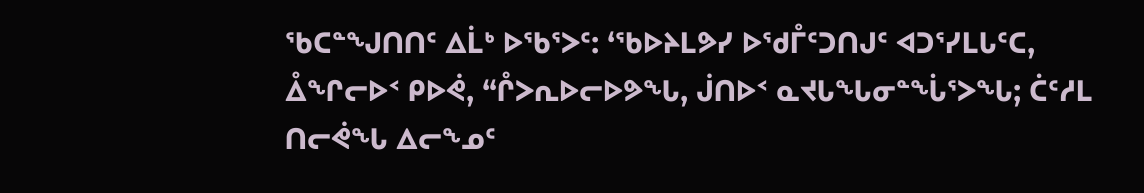ᖃᑕᓐᖑᑎᑎᑦ ᐃᒫᒃ ᐅᖃᕐᐳᑦ: ‘ᖃᐅᔨᒪᕗᓯ ᐅᖁᒤᑦᑐᑎᒍᑦ ᐊᑐᕐᓯᒪᒐᑦᑕ,
ᐂᖏᓕᐅᑉ ᑭᐅᕚ, “ᒊᐳᕆᐅᓕᐅᕗᖓ, ᒎᑎᐅᑉ ᓇᔪᒐᖓᓂᓐᖔᕐᐳᖓ; ᑖᑦᓱᒪ ᑎᓕᕚᖓ ᐃᓕᖕᓄᑦ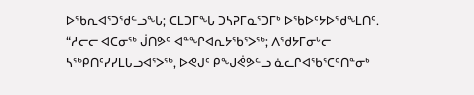ᐅᖃᕆᐊᕐᑐᖁᓪᓗᖓ; ᑕᒪᑐᒥᖓ ᑐᓴᕈᒥᓇᕐᑐᒥᒃ ᐅᖃᐅᑦᔭᐅᖁᖕᒪᑎᑦ.
“ᓱᓕᓕ ᐊᑕᓂᖅ ᒎᑎᕗᑦ ᐊᓐᖏᐊᕆᔭᖃᕐᐳᖅ; ᐱᖁᔭᒥᓂᒡᓕ ᓴᖅᑭᑎᑦᓯᓯᒪᒐᓗᐊᕐᐳᖅ, ᐅᕙᒍᑦ ᑭᖑᕚᕗᓪᓗ ᓈᓚᒋᐊᖃᕐᑕᑦᑎᓐᓂᒃ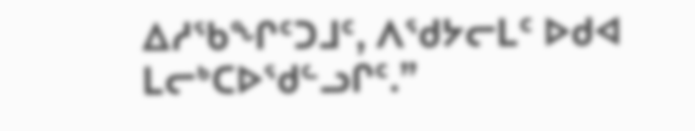ᐃᓱᖃᖏᑦᑐᒧᑦ, ᐱᖁᔭᓕᒪᑦ ᐅᑯᐊ ᒪᓕᒃᑕᐅᖁᓪᓗᒋᑦ.”